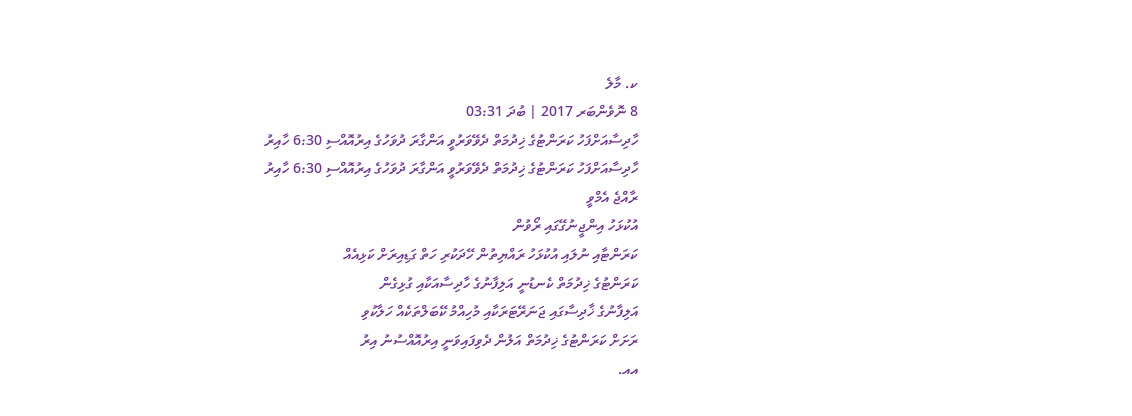ކ. މާލެ
8 ނޮވެންބަރ 2017 | ބުދަ 03:31
ހާދިސާއަށްފަހު ކަރަންޓުގެ ޚިދުމަތް ދެވޭވަރުވީ އަންގާރަ ދުވަހުގެ އިރުއޮއްސި 6:30 ހާއިރު
ހާދިސާއަށްފަހު ކަރަންޓުގެ ޚިދުމަތް ދެވޭވަރުވީ އަންގާރަ ދުވަހުގެ އިރުއޮއްސި 6:30 ހާއިރު
ރާއްޖެ އެމްވީ
އުކުޅަހު އިންޖީނުގޭގައި ރޯވުން
ކަރަންޓާއި ނުލައި އުކުޅަހު ރައްޔިތުން ހޭދަކުރި ހަތް ގަޑިއިރަށް ކަޅިއެއް
ކަރަންޓުގެ ޚިދުމަތް ކެނޑުނީ އަލިފާނުގެ ހާދިސާއަކާއި ގުޅިގެން
އަލިފާނުގެ ޚާދިސާގައި ޖަނަރޭޓަރަކާއި މުހިއްމު ކޭބަލްތަކެއް ހަލާކުވި
ރަށަށް ކަރަންޓުގެ ޚިދުމަތް އަލުން ދެވިފައިވަނީ އިރުއޮއްސުނު އިރު
އއ.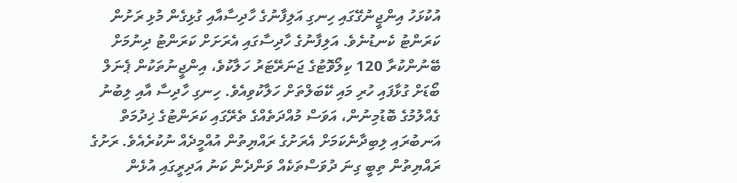އުކުޅަހު އިންޖީނުގޭގައި ހިނގި އަލިފާނުގެ ހާދިސާއާއި ގުޅިގެން މުޅި ރަށުން ކަރަންޓު ކެނޑުނެވެ. އަލިފާނުގެ ހާދިސާގައި އެރަށަށް ކަރަންޓު ދިނުމަށް ބޭނުންކުރާ 120 ކިލޯވޮޓުގެ ޖަނަރޭޓަރު ހަލާކުވެ، އިންޖީނުތަކުން ޕެނަލް ބޯޑަށް ގުޅާފައި ހުރި މައި ކޭބަލްތަށް ހަލާކުވިއެވެ. ހިނގި ހާދިސާ އާއި ލިބުނު ގެއްލުމުގެ ބޮޑުމިނުން، އަވަސް މުއްދަތެއްގެ ތެރޭގައި ކަރަންޓުގެ ޚިދުމަތް އަނބުރައި ލިބިދާނެކަމަށް އެރަށުގެ ރައްޔިތުން އުއްމީދެއް ނުކުރެއެވެ. ރަށުގެ ރައްޔިތުން ތިބީ ގިނަ ދުވަސްތަކެއް ވަންދެން ކަނު އަދިރީގައި އުޅެން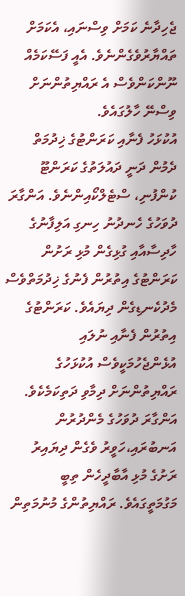ޖެހިދާނެ ކަމަށް ވިސްނައި، އެކަމަށް ތައްޔާރުވެގެންނެވެ. އެއީ ފަސޭކަމެއް ނޫންކަންވެސް އެ ރައްޔިތުންނަށް ވިސްނޭ ހާލުގައެވެ.
އުކުޅަހު ފެނާއި ކަރަންޓުގެ ޚިދުމަތް ދެމުން ދަނީ ދައުލަތުގެ ކަރަންޓޫ ކުންފުނި، ސްޓެލްކޯއިންނެވެ. އަންގާރަ ދުވަހުގެ ހެނދުނު ހިނގި އަލިފާނުގެ ހާދިސާއާއި ގުޅިގެން މުޅި ރަށުން ކަރަންޓުގެ އިތުރުން ފެނުގެ ޚިދުމަތްވެސް މެދުކެނޑިގެން ދިޔައެވެ. ކަރަންޓުގެ އިތުރުން ފެނާއި ނުލައި އުޅެންޖެހުމަކީވެސް އުކުޅަހުގެ ރައްޔިތުންނަށް ދިމާވި ދަތިކަމެކެވެ.
އަންގާރަ ދުވަހުގެ މެންދުރުން އަނބުރައި،ހަވީރު ވެގެން ދިޔައިރު ރަށުގެ މުޅި އާބާދީހެން ތިބީ މަގުމަތީގައެވެ. ރައްޔިތުންގެ މުނުމަތިން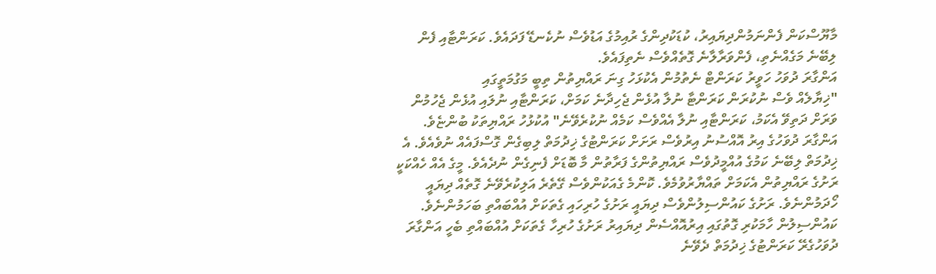މާޔޫސްކަން ފެންނަމުންދިޔައިރު، ކުޑަކުދިންގެ ރުއިމުގެ އަޑުވެސް ނުކެނޑޭ ފަދައެވެ. ކަރަންޓާއި ފެން ލިބޭނެ މަގެއްނެތި، ފެންވަރާލާނެ ގޮތެއްވެސް ނެތިފައެވެ.
އަންގާރަ ދުވަހު ހަވީރު ކަރަންޓް ނެތުމުން އެކުޅަހު ގިނަ ރައްޔިތުން ތިބީ މަގުމަތީގައި
"ޚިޔާލެއް ވެސް ނުކުރަން ކަރަންޓާ ނުލާ އުޅެން ޖެހިދާނެ ކަމަށް، ކަރަންޓާއި ނުލައި އުޅެން ޖެހުމުން ވަރަށް ދަތިވޭ އެކަމު، ކަރަންޓާއި ނުލާ އެއްވެސް ކަމެއް ނުކުރެވޭނެ" އުކުޅުހު ރައްޔިތަކު ބުންޏެވެ.
އަންގާރަ ދުވަހުގެ އިރު އޮއްސުނު އިރުވެސް ރަށަށް ކަރަންޓުގެ ޚިދުމަތް ލިބިގެން ގޮސްފައެއް ނުވެއެވެ. އެ ޚިދުމަތް ލިބޭނެ ކަމުގެ އުއްމީދުވެސް ރައްޔިތުންގެ ފަރާތުން މާ ބޮޑަށް ފެނިގެން ނުދެއެވެ. މީގެ އެއް ހެއްކަކީ ރަށުގެ ރައްޔިތުން އެކަމަށް ތައްޔާރުވުމެވެ. ކޮންމެ ގެއަކުންވެސް ގޭތެރެ އަލިކުރެވޭނެ ގޮތެއް ދިޔައީ ހޯދަމުންނެވެ. ރަށުގެ ކައުންސިލުންވެސް ދިޔައީ ރަށުގެ ހުރިހައި ގެތަކަށް އުއްބައްތި ބަހަމުންނެވެ.
ކައުންސިލުން ހާމަކުރި ގޮތުގައި އިރުއޮއްސެން ދިޔައިރު ރަށުގެ ހުރިހާ ގެތަކަށް އުއްބައްތި ބެހީ އަންގާރަ ދުވަހުގެރޭ ކަރަންޓުގެ ޚިދުމަތް ދެވޭނެ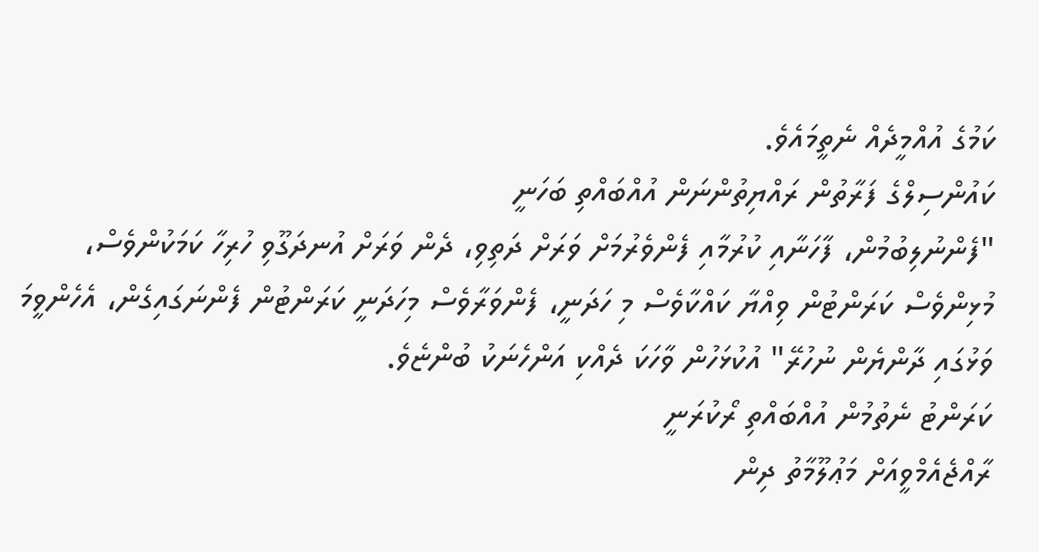ކަމުގެ އުއްމީދެއް ނެތީމައެވެ.
ކައުންސިލްގެ ފަރާތުން ރައްޔިތުންނަން އުއްބައްތި ބަހަނީ
"ފެންނުލިބުމުން، ފާހަނާއި ކުރުމާއި ފެންވެރުމަށް ވަރަށް ދަތިވި، ދެން ވަރަށް އުނދަގޫވި ހުރިހާ ކަމަކުންވެސް، މުޅިންވެސް ކަރަންޓުން ވިއްޔާ ކައްކާވެސް މި ހަދަނީ، ފެންވަރާވެސް މިހަދަނީ ކަރަންޓުން ފެންނަގައިގެން، އެހެންވީމަ ވަޅުގައި ދާންޔެން ނުހުރޭ" އުކުޅަހުން ވާހަކަ ދެއްކި އަންހެނަކު ބުންޏެވެ.
ކަރަންޓު ނެތުމުން އުއްބައްތި ރޯކުރަނީ
ރާއްޖެއެމްވީއަށް މަޢުލޫމާތު ދިން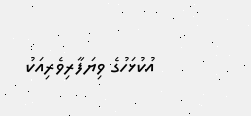އުކުޅަހުގެ ވިޔަފާރިވެރިއަކު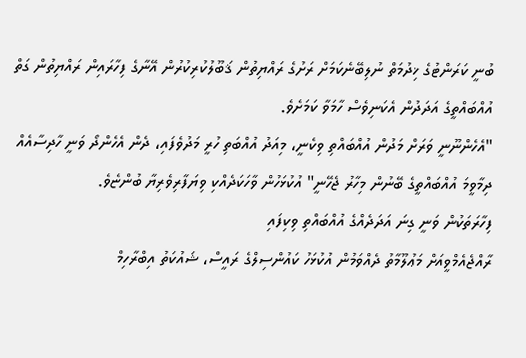ބުނީ ކަރަންޓުގެ ޚިދުމަތް ނުލިބޭނެކަމަށް ރަށުގެ ރައްޔިތުން ޤަބޫލުކުރިކުރުން އޭނާގެ ފިހާރައިން ރައްޔިތުން ގަތް އުއްބައްތީގެ އަދަދުން އެކަނިވެސް ހާމަވާ ކަމަށެވެ.
"އެހެންނޫނީ ވަރަށް މަދުން އުއްބައްތި ވިކެނީ، މިއަދު އުއްބަތި ހުރީ މަދުވެފައި، ދެން އެހެންދޯ ވަނީ ހާދިސާއެއް ދިމާވީމަ އުއްބައްތީގެ ބޭނުން މިހާރު ޖެހޭނީ" އުކުޅަހުން ވާހަކަދެއްކި ވިޔަފާރިވެރިޔާ ބުންޏެވެ.
ފިހާރަތަކުން ވަނީ ގިނަ އަދަދެއްގެ އުއްބައްތި ވިކިފައި
ރާއްޖެއެމްވީއަށް މަޢުލޫމާތު ދެއްވަމުން އުކުޅަހު ކައުންސިލްގެ ރައީސް، ޝައުކަތު އިބްރާހިމް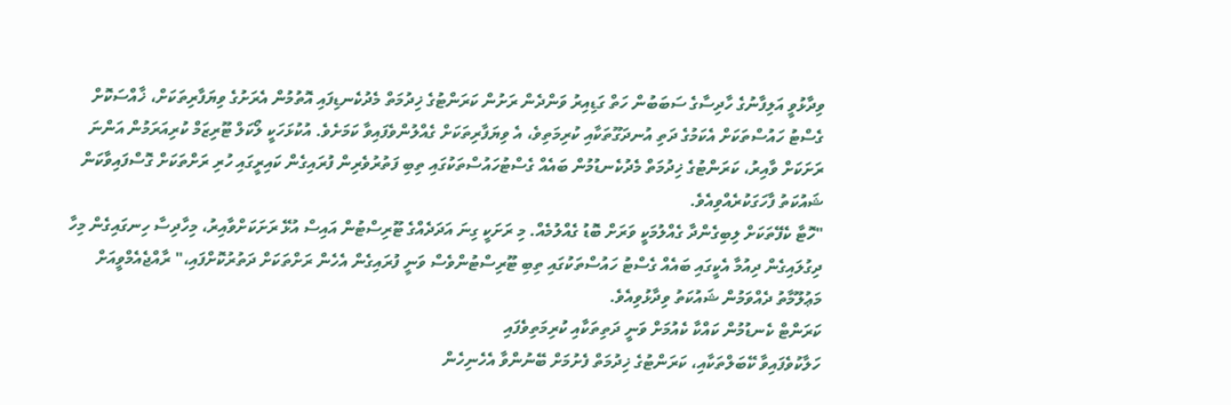ވިދާޅުވީ އަލިފާނުގެ ހާދިސާގެ ސަބަބުން ހަތް ގަޑިއިރު ވަންދެން ރަށުން ކަރަންޓުގެ ޚިދުމަތް މެދުކެނޑިފައި އޮތުމުން އެރަށުގެ ވިޔަފާރިތަކަށް، ޚާއްސަކޮށް ގެސްޓު ހައުސްތަކަށް އެކަމުގެ ދަތި އުނދަގޫތަކާއި ކުރިމަތިވެ، އެ ވިޔަފާރިތަކަށް ގެއްލުންވެފައިވާ ކަމަށެވެ. އުކުޅަހަކީ ލޯކަލް ޓޫރިޒަމް ކުރިއަރަމުން އަންނަ ރަށަކަށް ވާއިރު، ކަރަންޓުގެ ޚިދުމަތް މެދުކެނޑުމުން ބައެއް ގެސްޓުހައުސްތަކުގައި ތިބި ފަތުރުވެރިން ފުރައިގެން ކައިރީގައި ހުރި ރަށްތަކަށް ގޮސްފައިވާކަން ޝައުކަތު ފާހަގަކުރެއްވިއެވެ.
"ހޮޓާ ކެފޭތަކަށް ލިބިގެންދާ ގެއްލުމަކީ ވަރަށް ބޮޑު ގެއްލުމެއް. މި ރަށަކީ ގިނަ އަދަދެއްގެ ޓޫރިސްޓުން އައިސް އުޅޭ ރަށަކަށްވާއިރު، މިހާދިސާ ހިނގައިގެން މިހާ ދިގުލައިގެން ދިއުމާ އެކީގައި ބައެއް ގެސްޓު ހައުސްތަކުގައި ތިބި ޓޫރިސްޓުންވެސް ވަނީ ފުރައިގެން އެހެން ރަށްތަކަށް ދަތުރުކޮށްފައި،" ރާއްޖެއެމްވީއަށް މަޢުލޫމާތު ދެއްވަމުން ޝައުކަތު ވިދާޅުވިއެވެ.
ކަރަންޓް ކެނޑުމުން ކައްކާ ކެއުމަށް ވަނީ ދަތިތަކާއި ކުރިމަތިވެފައި
ހަލާކުވެފައިވާ ކޭބަލްތަކާއި، ކަރަންޓުގެ ޚިދުމަތް ފެށުމަށް ބޭނުންވާ އެހެނިހެން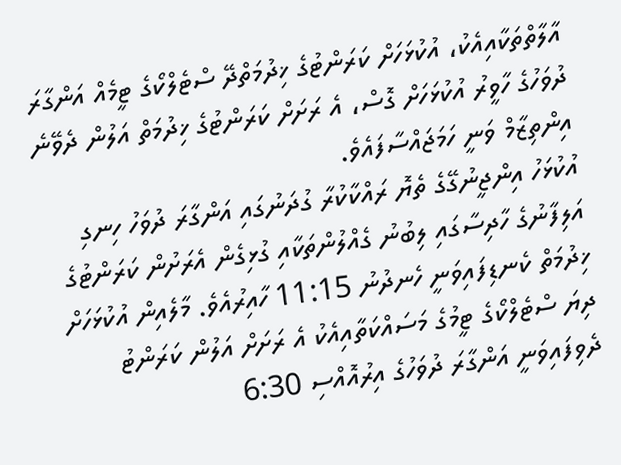އާލާތްތަކާއިއެކު، އުކުޅަހަށް ކަރަންޓުގެ ޚިދުމަތްދޭ ސްޓެލްކޯގެ ޓީމެއް އަންގާރަ ދުވަހުގެ ހާވީރު އުކުޅަހަށް ގޮސް، އެ ރަށަށް ކަރަންޓުގެ ޚިދުމަތް އަލުން ދެވޭނެ އިންތިޒާމް ވަނީ ހަމަޖައްސާފައެވެ.
އުކުޅަހު އިންޖީނުގޭގެ ތެޔޮ ރައްކާކުރާ ގުދަނުގައި އަންގާރަ ދުވަހު ހިނގި އަލިފާނުގެ ހާދިސާގައި ލިބުނު ގެއްލުންތަކާއި ގުޅިގެން އެރަށުން ކަރަންޓުގެ ޚިދުމަތް ކެނޑިފައިވަނީ ހެނދުނު 11:15 ހާއިރުއެވެ. މާލެއިން އުކުޅަހަށް ދިޔަ ސްޓެލްކޯގެ ޓީމުގެ މަސައްކަތާއިއެކު އެ ރަށަށް އަލުން ކަރަންޓު ދެވިފައިވަނީ އަންގާރަ ދުވަހުގެ އިރުއޮއްސި 6:30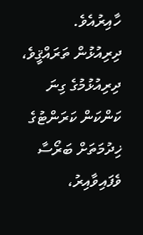ހާއިރުއެވެ.
ދިރިއުޅުން ތަރައްޤީވެ، ދިރިއުޅުމުގެ ގިނަ ކަންކަން ކަރަންޓުގެ ޚިދުމަތަށް ބަރޯސާ ވެފައިވާއިރު،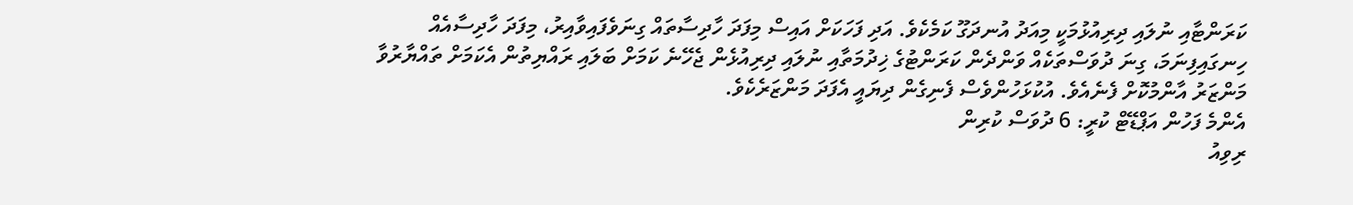ކަރަންޓާއި ނުލައި ދިރިއުޅުމަކީ މިއަދު އުނދަގޫ ކަމެކެވެ. އަދި ފަހަކަށް އައިސް މިފަދަ ހާދިސާތައް ގިނަވެފައިވާއިރު، މިފަދަ ހާދިސާއެއް ހިނގައިފިނަމަ، ގިނަ ދުވަސްތަކެއް ވަންދެން ކަރަންޓުގެ ޚިދުމަތާއި ނުލައި ދިރިއުޅެން ޖެހޭނެ ކަމަށް ބަލައި ރައްޔިތުން އެކަމަށް ތައްޔާރުވާ މަންޒަރު އާންމުކޮށް ފެނެއެވެ. އުކުޅަހުންވެސް ފެނިގެން ދިޔައީ އެފަދަ މަންޒަރެކެވެ.
އެންމެ ފަހުން އަޕްޑޭޓް ކުރީ: 6 ދުވަސް ކުރިން
ރިވިއު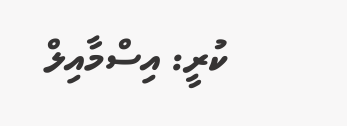ކުރީ: އިސްމާއިލް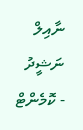ނާއިލް ނަޝީދު
- ކޮމެންޓް